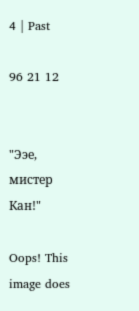4 | Past

96 21 12


"Ээе, мистер Кан!"

Oops! This image does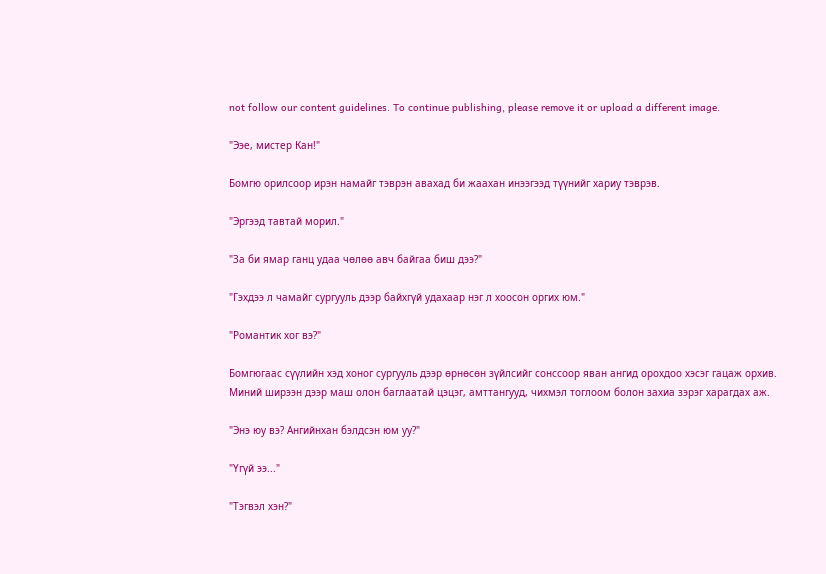not follow our content guidelines. To continue publishing, please remove it or upload a different image.

"Ээе, мистер Кан!"

Бомгю орилсоор ирэн намайг тэврэн авахад би жаахан инээгээд түүнийг хариу тэврэв.

"Эргээд тавтай морил."

"За би ямар ганц удаа чөлөө авч байгаа биш дээ?"

"Гэхдээ л чамайг сургууль дээр байхгүй удахаар нэг л хоосон оргих юм."

"Романтик хог вэ?"

Бомгюгаас сүүлийн хэд хоног сургууль дээр өрнөсөн зүйлсийг сонссоор яван ангид орохдоо хэсэг гацаж орхив. Миний ширээн дээр маш олон баглаатай цэцэг, амттангууд, чихмэл тоглоом болон захиа зэрэг харагдах аж.

"Энэ юу вэ? Ангийнхан бэлдсэн юм уу?"

"Үгүй ээ..."

"Тэгвэл хэн?"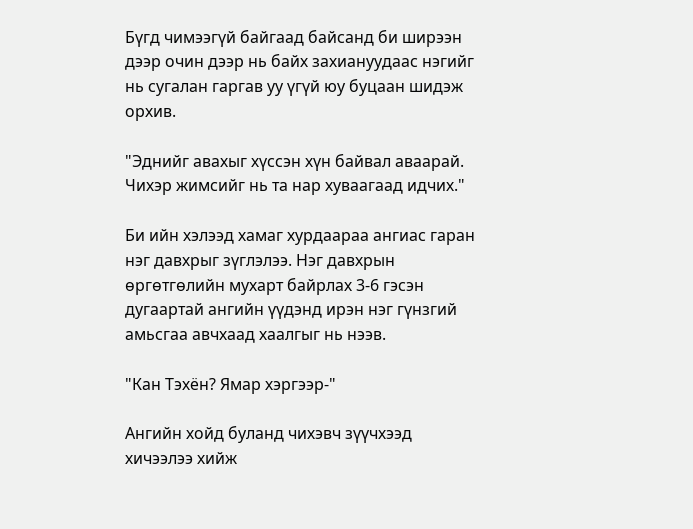Бүгд чимээгүй байгаад байсанд би ширээн дээр очин дээр нь байх захиануудаас нэгийг нь сугалан гаргав уу үгүй юу буцаан шидэж орхив.

"Эднийг авахыг хүссэн хүн байвал аваарай. Чихэр жимсийг нь та нар хуваагаад идчих."

Би ийн хэлээд хамаг хурдаараа ангиас гаран нэг давхрыг зүглэлээ. Нэг давхрын өргөтгөлийн мухарт байрлах 3-6 гэсэн дугаартай ангийн үүдэнд ирэн нэг гүнзгий амьсгаа авчхаад хаалгыг нь нээв.

"Кан Тэхён? Ямар хэргээр-"

Ангийн хойд буланд чихэвч зүүчхээд хичээлээ хийж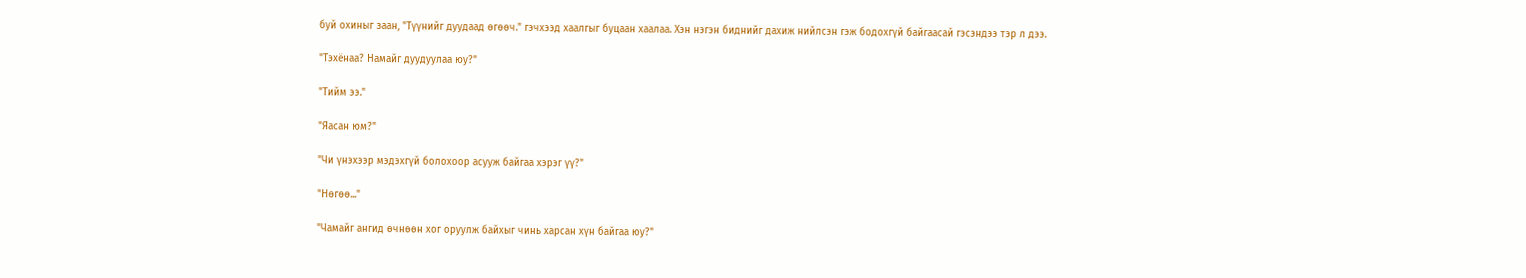буй охиныг заан, "Түүнийг дуудаад өгөөч." гэчхээд хаалгыг буцаан хаалаа. Хэн нэгэн биднийг дахиж нийлсэн гэж бодохгүй байгаасай гэсэндээ тэр л дээ.

"Тэхёнаа? Намайг дуудуулаа юу?"

"Тийм ээ."

"Яасан юм?"

"Чи үнэхээр мэдэхгүй болохоор асууж байгаа хэрэг үү?"

"Нөгөө..."

"Чамайг ангид өчнөөн хог оруулж байхыг чинь харсан хүн байгаа юу?"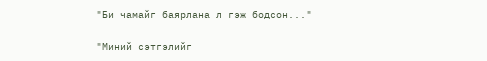"Би чамайг баярлана л гэж бодсон..."

"Миний сэтгэлийг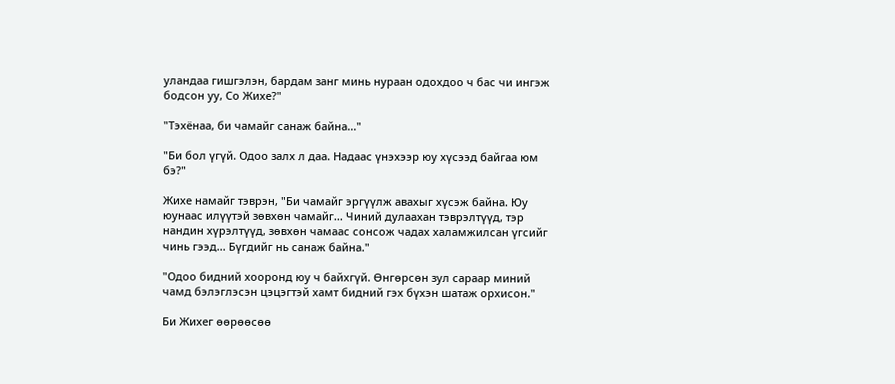уландаа гишгэлэн, бардам занг минь нураан одохдоо ч бас чи ингэж бодсон уу, Со Жихе?"

"Тэхёнаа, би чамайг санаж байна..."

"Би бол үгүй. Одоо залх л даа. Надаас үнэхээр юу хүсээд байгаа юм бэ?"

Жихе намайг тэврэн, "Би чамайг эргүүлж авахыг хүсэж байна. Юу юунаас илүүтэй зөвхөн чамайг... Чиний дулаахан тэврэлтүүд, тэр нандин хүрэлтүүд, зөвхөн чамаас сонсож чадах халамжилсан үгсийг чинь гээд... Бүгдийг нь санаж байна."

"Одоо бидний хооронд юу ч байхгүй. Өнгөрсөн зул сараар миний чамд бэлэглэсэн цэцэгтэй хамт бидний гэх бүхэн шатаж орхисон."

Би Жихег өөрөөсөө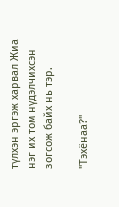түлхэн эргэж харвал Жиа нэг их том нүдэлчихсэн зогсож байх нь тэр.

"Тэхёнаа?"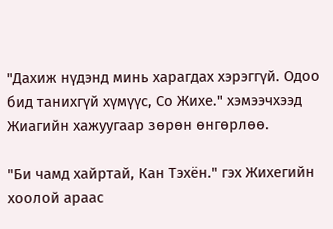"Дахиж нүдэнд минь харагдах хэрэггүй. Одоо бид танихгүй хүмүүс, Со Жихе." хэмээчхээд Жиагийн хажуугаар зөрөн өнгөрлөө.

"Би чамд хайртай, Кан Тэхён." гэх Жихегийн хоолой араас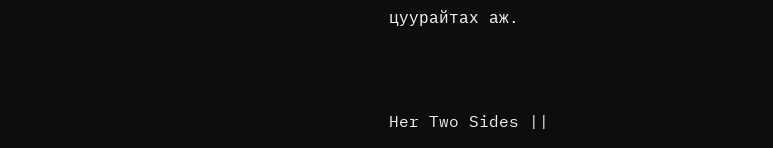цуурайтах аж.



Her Two Sides ||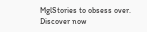MglStories to obsess over. Discover now